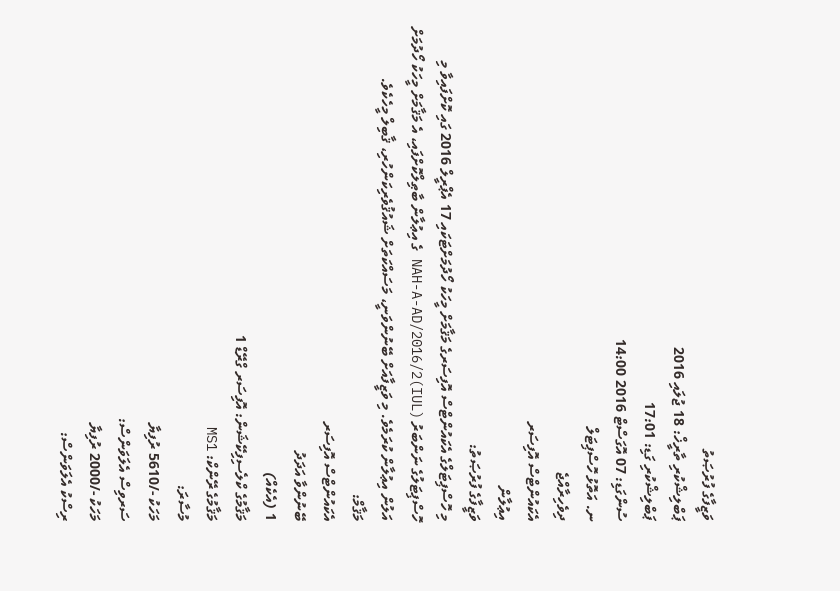ވަޒީފާގެ ފުރުޞަތު
ޕަބްލިޝްކުރި ތާރީޚް: 18 ޖުލައި 2016
ޕަބްލިޝްކުރި ގަޑި: 17:01
ސުންގަޑި: 07 އޮގަސްޓް 2016 14:00
ނ. އަތޮޅު ހޮސްޕިޓަލް
ދިވެހިރާއްޖެ
އެކައުންޓްސް އޮފިސަރ
އިޢުލާން
ވަޒީފާގެ ފުރުޞަތު:
މި ހޮސްޕިޓަލްގެ އެކައުންޓްސް އޮފިސަރގެ މަޤާމަށް މީހަކު ހޯދުމަށްޓަކައި 17 އެޕްރީލް 2016 ގައި ކޮށްފައިވާ މި ހޮސްޕިޓަލުގެ ނަންބަރު (IUL)NAH-A-AD/2016/2 ގެ އިޢުލާން ބާޠިލްކޮށްފައި، އެ މަޤާމަށް މީހަކު ހޯދުމަށް އަލުން އިޢުލާން ކުރަމެވެ. މި ވަޒީފާއަށް ބޭނުންވަނީ، މަސައްކަތަށް ޝައުޤުވެރިކަންހުރި، ޤާބިލް މީހެކެވެ.
މަޤާމް:
އެކައުންޓްސް އޮފިސަރ
ބޭނުންވާ އަދަދު
1 (އެކެއް)
މަޤާމުގެ ކްލެސިފިކޭޝަން: އޮފިސަރ ގްރޭޑް 1
މަޤާމުގެ ރޭންކް: MS1
މުސާރަ:
މަހަކު -/5610 ރުފިޔާ
ސަރވިސް އެލަވަންސް:
މަހަކު -/2000 ރުފިޔާ
ރިސްކު އެލަވަންސް: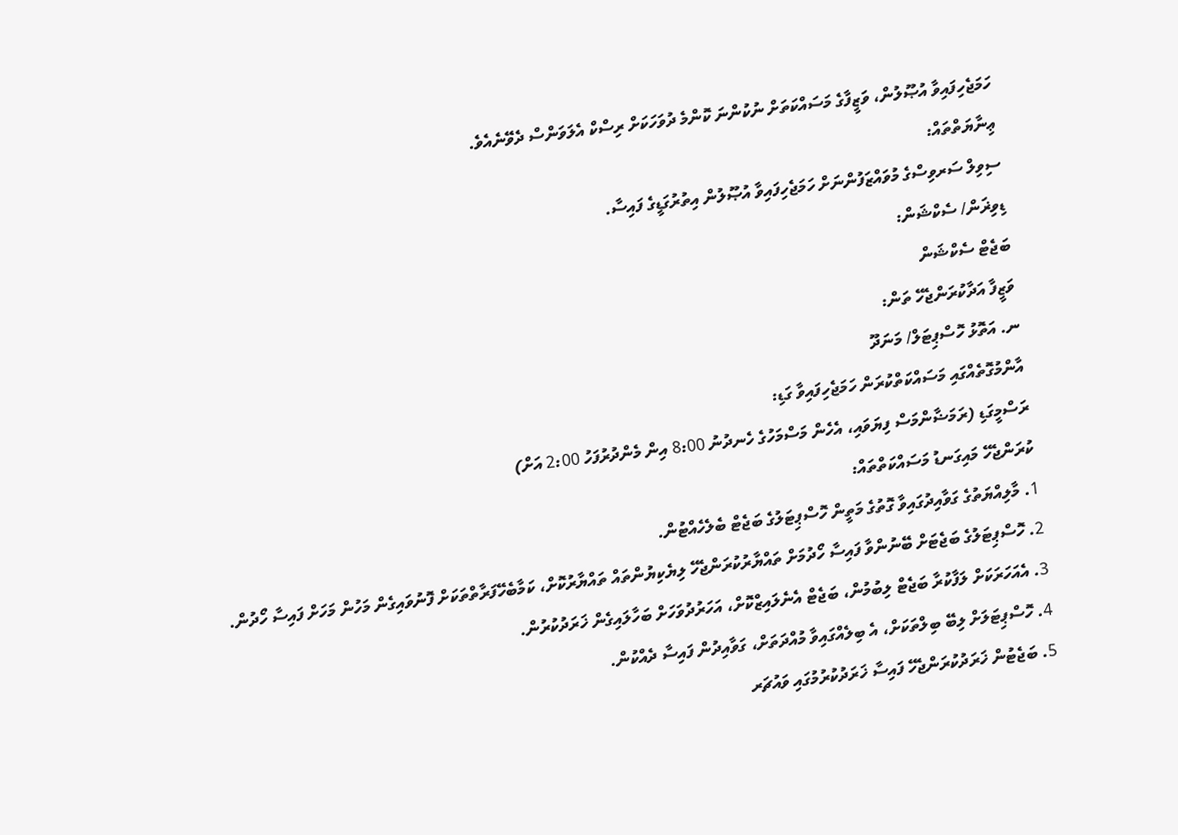ހަމަޖެހިފައިވާ އުޞޫލުން، ވަޒީފާގެ މަސައްކަތަށް ނުކުންނަ ކޮންމެ ދުވަހަކަށް ރިސްކް އެލަވަންސް ދެވޭނެއެވެ.
ޢިނާޔަތްތައް:
ސިވިލް ސަރވިސްގެ މުވައްޒަފުންނަށް ހަމަޖެހިފައިވާ އުޞޫލުން އިތުރުގަޑީގެ ފައިސާ.
ޑިވިޜަން/ ސެކްޝަން:
ބަޖެޓް ސެކްޝަން
ވަޒީފާ އަދާކުރަންޖެހޭ ތަން:
ނ. އަތޮޅު ހޮސްޕިޓަލް/ މަނަދޫ
އާންމުގޮތެއްގައި މަސައްކަތްކުރަން ހަމަޖެހިފައިވާ ގަޑި:
ރަސްމީގަޑި (ރަމަޟާންމަސް ފިޔަވައި، އެހެން މަސްމަހުގެ ހެނދުނު 8:00 އިން މެންދުރުފަހު 2:00 އަށް)
ކުރަންޖެހޭ މައިގަނޑު މަސައްކަތްތައް:
1. މާލިއްޔަތުގެ ގަވާއިދުގައިވާ ގޮތުގެ މަތީން ހޮސްޕިޓަލުގެ ބަޖެޓް ބެލެހެއްޓުން.
2. ހޮސްޕިޓަލުގެ ބަޖެޓަށް ބޭނުންވާ ފައިސާ ހޯދުމަށް ތައްޔާރުކުރަންޖެހޭ ލިޔެކިޔުންތައް ތައްޔާރުކޮށް، ކަމާބެހޭފަރާތްތަކަށް ފޮނުވައިގެން މަހުން މަހަށް ފައިސާ ހޯދުން.
3. އެއަހަރަކަށް ލަފާކުރާ ބަޖެޓް ލިބުމުން، ބަޖެޓް އެނެލައިޒްކޮށް، އަހަރުދުވަހަށް ބަހާލައިގެން ޚަރަދުކުރުން.
4. ހޮސްޕިޓަލަށް ލިބޭ ބިލްތަކަށް، އެ ބިލެއްގައިވާ މުއްދަތަށް، ގަވާއިދުން ފައިސާ ދެއްކުން.
5. ބަޖެޓުން ޚަރަދުކުރަންޖެހޭ ފައިސާ ޚަރަދުކުރުމުގައި ވައުޗަރ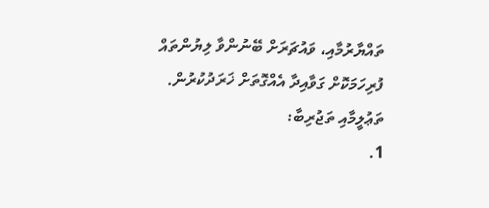ތައްޔާރުމާއި، ވައުޗަރަށް ބޭނުންވާ ލިޔުންތައް ފުރިހަމަކޮށް ގަވާއިދާ އެއްގޮތަށް ޚަރަދުކުރުން.
ތަޢުލީމާއި ތަޖުރިބާ:
1.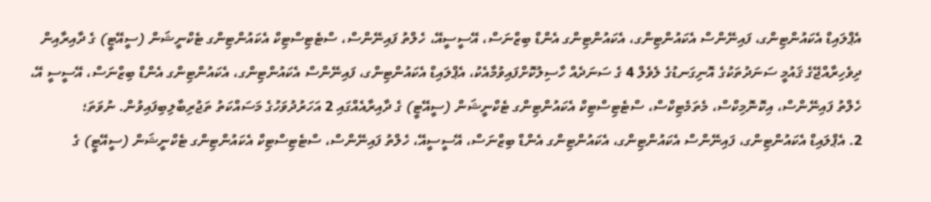އެޕްލައިޑް އެކައުންޓިންގ، ފައިނޭންސް އެކައުންޓިންގ، އެކައުންޓިންގ އެންޑް ބިޒްނަސް، އޭސީސީއޭ، ހެލްތު ފައިނޭންސް، ސްޓެޓިސްޓިކް އެކައުންޓިންގ ޓެކްނީޝަން (ސީއޭޓީ) ގެ ދާއިރާއިން ދިވެހިރާއްޖޭގެ ޤައުމީ ސަނަދުތަކުގެ އޮނިގަނޑުގެ ލެވެލް 4 ގެ ސަނަދެއް ހާސިލުކޮށްފައިވުމާއެކު، އެޕްލައިޑް އެކައުންޓިންގ، ފައިނޭންސް އެކައުންޓިންގ، އެކައުންޓިންގ އެންޑް ބިޒްނަސް، އޭސީސީ އޭ، ހެލްތު ފައިނޭންސް، އިކޮނޮމިކްސް، މެތަމެޓިކްސް، ސްޓެޓިސްޓިކް އެކައުންޓިންގ ޓެކްނީޝަން (ސީއޭޓީ) ގެ ދާއިރާއެއްގައި 2 އަހަރުދުވަހުގެ މަސައްކަތު ތަޖުރިބާލިބިފައިވުން. ނުވަތަ؛
2. އެޕްލައިޑް އެކައުންޓިންގ، ފައިނޭންސް އެކައުންޓިންގ، އެކައުންޓިންގ އެންޑް ބިޒްނަސް، އޭސީސީއޭ، ހެލްތު ފައިނޭންސް، ސްޓެޓިސްޓިކް އެކައުންޓިންގ ޓެކްނީޝަން (ސީއޭޓީ) ގެ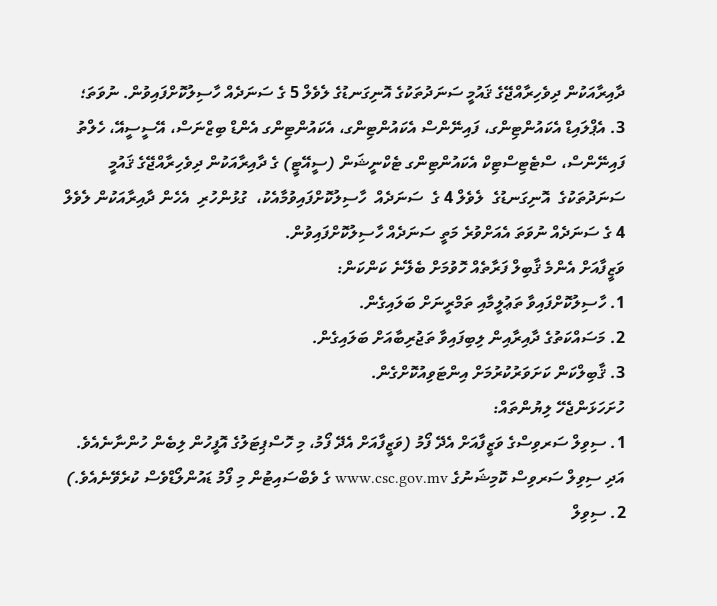ދާއިރާއަކުން ދިވެހިރާއްޖޭގެ ޤައުމީ ސަނަދުތަކުގެ އޮނިގަނޑުގެ ލެވެލް 5 ގެ ސަނަދެއް ހާސިލުކޮށްފައިވުން. ނުވަތަ؛
3. އެޕްލައިޑް އެކައުންޓިންގ، ފައިނޭންސް އެކައުންޓިންގ، އެކައުންޓިންގ އެންޑް ބިޒްނަސް، އޭސީސީއޭ، ހެލްތު ފައިނޭންސް، ސްޓެޓިސްޓިކް އެކައުންޓިންގ ޓެކްނީޝަން (ސީއޭޓީ) ގެ ދާއިރާއަކުން ދިވެހިރާއްޖޭގެ ޤައުމީ ސަނަދުތަކުގެ  އޮނިގަނޑުގެ  ލެވެލް 4 ގެ  ސަނަދެއް  ހާސިލުކޮށްފައިވުމާއެކު،  ގުޅުންހުރި  އެހެން ދާއިރާއަކުން ލެވެލް 4 ގެ ސަނަދެއް ނުވަތަ އެއަށްވުރެ މަތީ ސަނަދެއް ހާސިލުކޮށްފައިވުން.
ވަޒީފާއަށް އެންމެ ޤާބިލް ފަރާތެއް ހޮވުމަށް ބެލޭނެ ކަންކަން:
1. ހާސިލުކޮށްފައިވާ ތަޢުލީމާއި ތަމްރީނަށް ބަލައިގެން.
2. މަސައްކަތުގެ ދާއިރާއިން ލިބިފައިވާ ތަޖުރިބާއަށް ބަލައިގެން.
3. ޤާބިލްކަން ކަށަވަރުކުރުމަށް އިންޓަވިއުކޮށްގެން.
ހުށަހަޅަންޖެހޭ ލިޔުންތައް:
1. ސިވިލް ސަރވިސްގެ ވަޒީފާއަށް އެދޭ ފޯމު (ވަޒީފާއަށް އެދޭ ފޯމު، މި ހޮސްޕިޓަލުގެ އޮފީހުން ލިބެން ހުންނާނެއެވެ. އަދި ސިވިލް ސަރވިސް ކޮމިޝަނުގެ www.csc.gov.mv ގެ ވެބްސައިޓުން މި ފޯމު ޑައުންލޯޑްވެސް ކުރެވޭނެއެވެ.)
2. ސިވިލް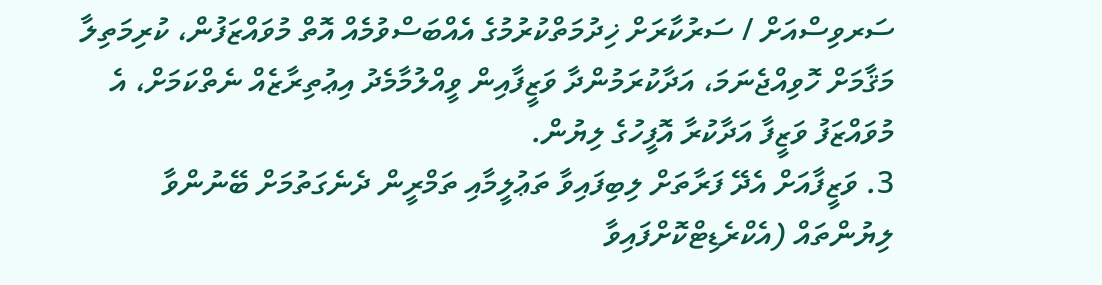ސަރވިސްއަށް / ސަރުކާރަށް ޚިދުމަތްކުރުމުގެ އެއްބަސްވުމެއް އޮތް މުވައްޒަފުން، ކުރިމަތިލާ މަޤާމަށް ހޮވިއްޖެނަމަ، އަދާކުރަމުންދާ ވަޒީފާއިން ވީއްލުމާމެދު އިޢުތިރާޒެއް ނެތްކަމަށް، އެ މުވައްޒަފު ވަޒީފާ އަދާކުރާ އޮފީހުގެ ލިޔުން.
3. ވަޒީފާއަށް އެދޭ ފަރާތަށް ލިބިފައިވާ ތަޢުލީމާއި ތަމްރީން ދެނެގަތުމަށް ބޭނުންވާ ލިޔުންތައް (އެކްރެޑިޓްކޮށްފައިވާ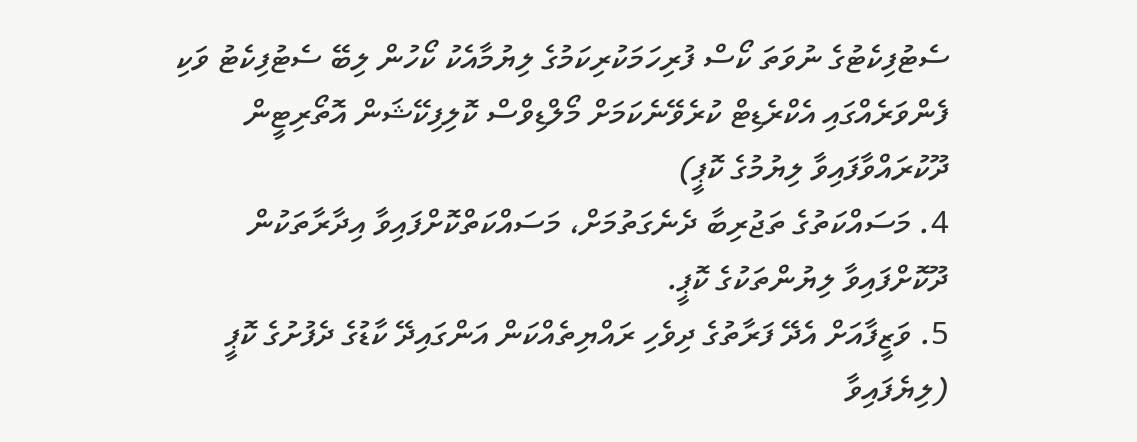ސެޓުފިކެޓުގެ ނުވަތަ ކޯސް ފުރިހަމަކުރިކަމުގެ ލިޔުމާއެކު ކޯހުން ލިބޭ ސެޓުފިކެޓު ވަކި ފެންވަރެއްގައި އެކްރެޑިޓް ކުރެވޭނެކަމަށް މޯލްޑިވްސް ކޮލިފިކޭޝަން އޮތޯރިޓީން ދޫކުރައްވާފައިވާ ލިޔުމުގެ ކޮޕީ)
4. މަސައްކަތުގެ ތަޖުރިބާ ދެނެގަތުމަށް، މަސައްކަތްކޮށްފައިވާ އިދާރާތަކުން ދޫކޮށްފައިވާ ލިޔުންތަކުގެ ކޮޕީ.
5. ވަޒީފާއަށް އެދޭ ފަރާތުގެ ދިވެހި ރައްޔިތެއްކަން އަންގައިދޭ ކާޑުގެ ދެފުށުގެ ކޮޕީ (ލިޔެފައިވާ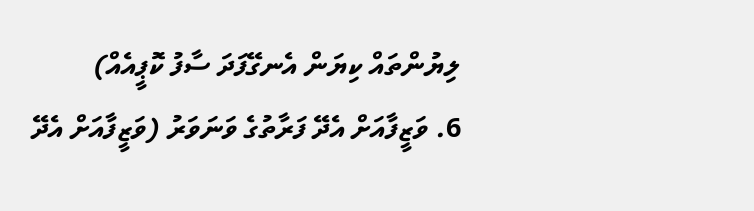ލިޔުންތައް ކިޔަން އެނގޭފަދަ ސާފު ކޮޕީއެއް)
6. ވަޒީފާއަށް އެދޭ ފަރާތުގެ ވަނަވަރު (ވަޒީފާއަށް އެދޭ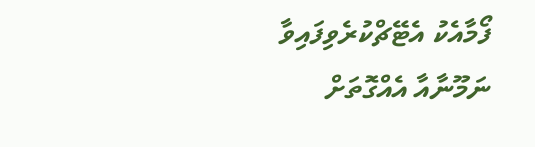ފޯމާއެކު އެޓޭޗްކުރެވިފައިވާ ނަމޫނާއާ އެއްގޮތަށް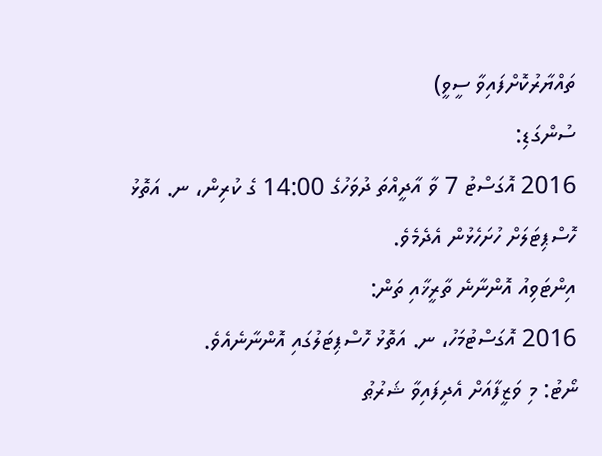ތައްޔާރުކޮށްފައިވާ ސީވީ)
ސުންގަޑި:
2016 އޮގަސްޓު 7 ވާ އާދީއްތަ ދުވަހުގެ 14:00 ގެ ކުރިން، ނ. އަތޮޅު ހޮސްޕިޓަލަށް ހުށަހެޅުން އެދެމެވެ.
އިންޓަވިއު އޮންނާނެ ތާރީޚާއި ތަން:
2016 އޮގަސްޓުމަހު، ނ. އަތޮޅު ހޮސްޕިޓަލުގައި އޮންނާނެއެވެ.
ނޯޓު: މި ވަޒީފާއަށް އެދިފައިވާ ޝަރުޠު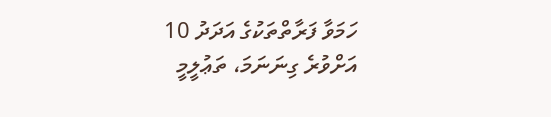ހަމަވާ ފަރާތްތަކުގެ އަދަދު 10 އަށްވުރެ ގިނަނަމަ، ތަޢުލީމީ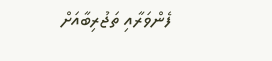ފެންވަރާއި ތަޖުރިބާއަށް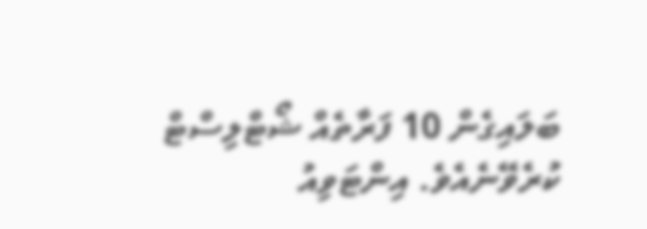ބަލައިގެން 10 ފަރާތެއް ޝޯޓްލިސްޓް ކުރެވޭނެއެވެ. އިންޓަވިއު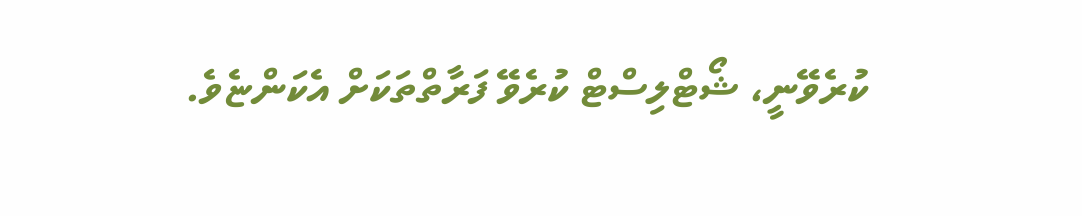ކުރެވޭނީ، ޝޯޓްލިސްޓް ކުރެވޭ ފަރާތްތަކަށް އެކަންޏެވެ.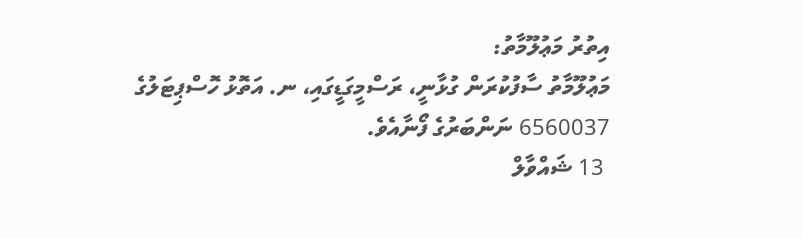އިތުރު މަޢުލޫމާތު:
މަޢުލޫމާތު ސާފުކުރަން ގުޅާނީ، ރަސްމީގަޑީގައި، ނ. އަތޮޅު ހޮސްޕިޓަލުގެ 6560037 ނަންބަރުގެ ފޯނާއެވެ.
 13 ޝައްވާލް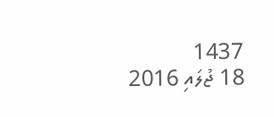1437
18 ޖުލައި 2016